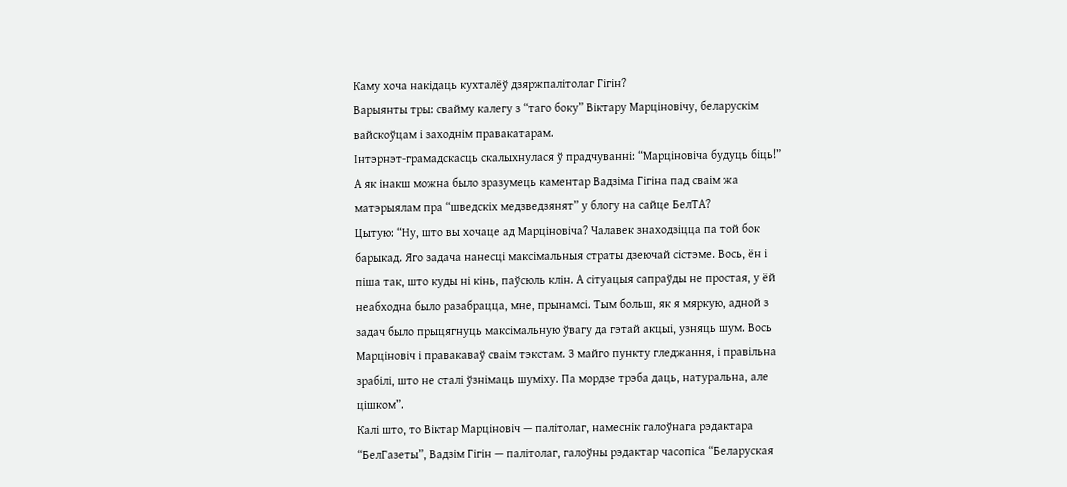Каму хоча накідаць кухталёў дзяржпалітолаг Гігін?
Варыянты тры: свайму калегу з “таго боку” Віктару Марціновічу, беларускім вайскоўцам і заходнім правакатарам.
Інтэрнэт-грамадскасць скалыхнулася ў прадчуванні: “Марціновіча будуць біць!” А як інакш можна было зразумець каментар Вадзіма Гігіна пад сваім жа матэрыялам пра “шведскіх медзведзянят” у блогу на сайце БелТА?
Цытую: “Ну, што вы хочаце ад Марціновіча? Чалавек знаходзіцца па той бок барыкад. Яго задача нанесці максімальныя страты дзеючай сістэме. Вось, ён і піша так, што куды ні кінь, паўсюль клін. А сітуацыя сапраўды не простая, у ёй неабходна было разабрацца, мне, прынамсі. Тым больш, як я мяркую, адной з задач было прыцягнуць максімальную ўвагу да гэтай акцыі, узняць шум. Вось Марціновіч і правакаваў сваім тэкстам. З майго пункту гледжання, і правільна зрабілі, што не сталі ўзнімаць шуміху. Па мордзе трэба даць, натуральна, але цішком”.
Калі што, то Віктар Марціновіч — палітолаг, намеснік галоўнага рэдактара “БелГазеты”, Вадзім Гігін — палітолаг, галоўны рэдактар часопіса “Беларуская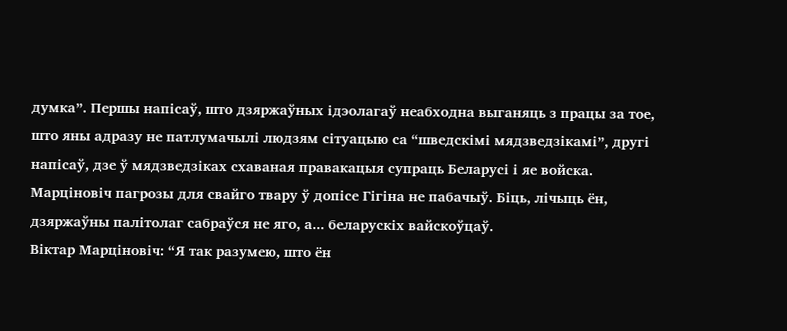думка”. Першы напісаў, што дзяржаўных ідэолагаў неабходна выганяць з працы за тое, што яны адразу не патлумачылі людзям сітуацыю са “шведскімі мядзведзікамі”, другі напісаў, дзе ў мядзведзіках схаваная правакацыя супраць Беларусі і яе войска.
Марціновіч пагрозы для свайго твару ў допісе Гігіна не пабачыў. Біць, лічыць ён, дзяржаўны палітолаг сабраўся не яго, а... беларускіх вайскоўцаў.
Віктар Марціновіч: “Я так разумею, што ён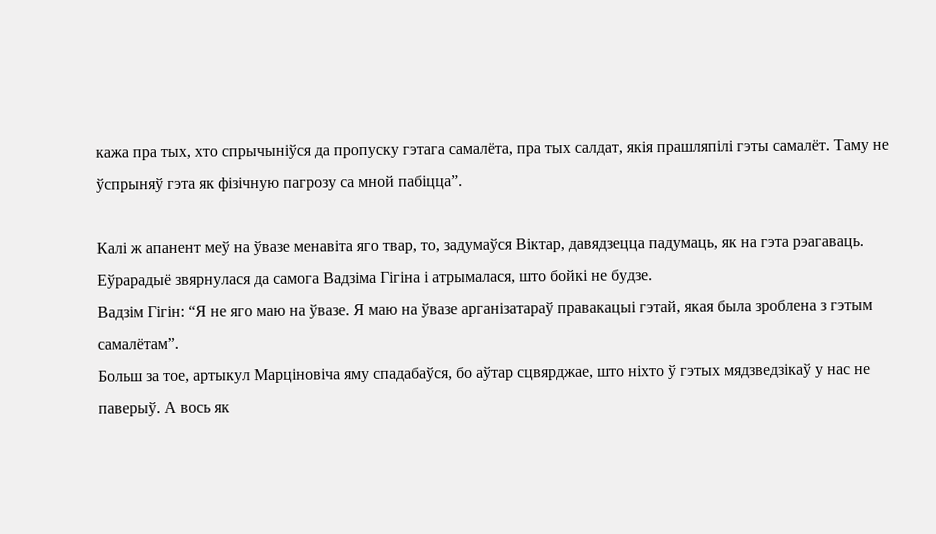кажа пра тых, хто спрычыніўся да пропуску гэтага самалёта, пра тых салдат, якія прашляпілі гэты самалёт. Таму не ўспрыняў гэта як фізічную пагрозу са мной пабіцца”.

Калі ж апанент меў на ўвазе менавіта яго твар, то, задумаўся Віктар, давядзецца падумаць, як на гэта рэагаваць.
Еўрарадыё звярнулася да самога Вадзіма Гігіна і атрымалася, што бойкі не будзе.
Вадзім Гігін: “Я не яго маю на ўвазе. Я маю на ўвазе арганізатараў правакацыі гэтай, якая была зроблена з гэтым самалётам”.
Больш за тое, артыкул Марціновіча яму спадабаўся, бо аўтар сцвярджае, што ніхто ў гэтых мядзведзікаў у нас не паверыў. А вось як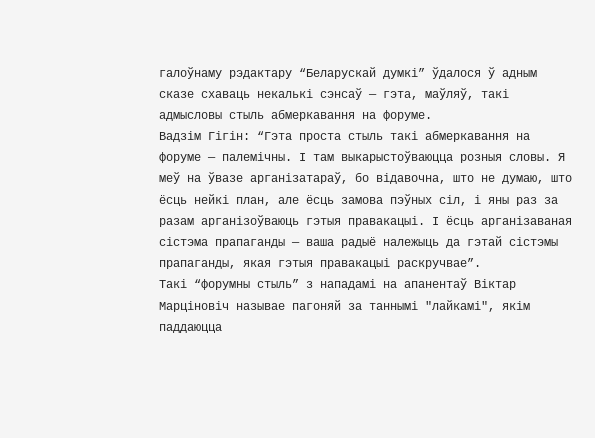галоўнаму рэдактару “Беларускай думкі” ўдалося ў адным сказе схаваць некалькі сэнсаў — гэта, маўляў, такі адмысловы стыль абмеркавання на форуме.
Вадзім Гігін: “Гэта проста стыль такі абмеркавання на форуме — палемічны. І там выкарыстоўваюцца розныя словы. Я меў на ўвазе арганізатараў, бо відавочна, што не думаю, што ёсць нейкі план, але ёсць замова пэўных сіл, і яны раз за разам арганізоўваюць гэтыя правакацыі. І ёсць арганізаваная сістэма прапаганды — ваша радыё належыць да гэтай сістэмы прапаганды, якая гэтыя правакацыі раскручвае”.
Такі “форумны стыль” з нападамі на апанентаў Віктар Марціновіч называе пагоняй за таннымі "лайкамі", якім паддаюцца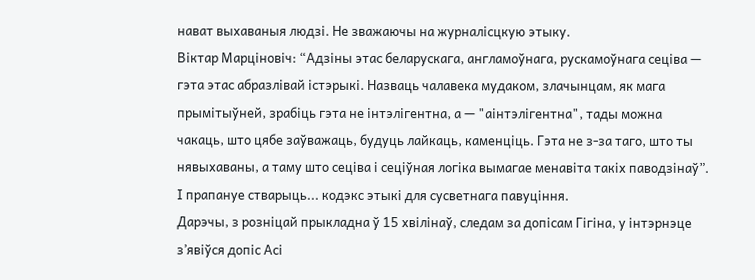нават выхаваныя людзі. Не зважаючы на журналісцкую этыку.
Віктар Марціновіч: “Адзіны этас беларускага, англамоўнага, рускамоўнага сеціва — гэта этас абразлівай істэрыкі. Назваць чалавека мудаком, злачынцам, як мага прымітыўней, зрабіць гэта не інтэлігентна, а — "аінтэлігентна", тады можна чакаць, што цябе заўважаць, будуць лайкаць, каменціць. Гэта не з-за таго, што ты нявыхаваны, а таму што сеціва і сеціўная логіка вымагае менавіта такіх паводзінаў”.
І прапануе стварыць... кодэкс этыкі для сусветнага павуціння.
Дарэчы, з розніцай прыкладна ў 15 хвілінаў, следам за допісам Гігіна, у інтэрнэце з’явіўся допіс Асі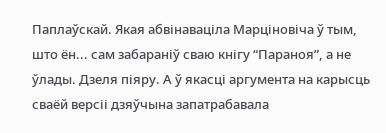Паплаўскай. Якая абвінаваціла Марціновіча ў тым, што ён... сам забараніў сваю кнігу “Параноя”, а не ўлады. Дзеля піяру. А ў якасці аргумента на карысць сваёй версіі дзяўчына запатрабавала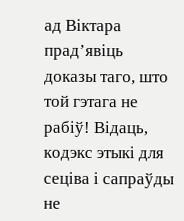ад Віктара прад’явіць доказы таго, што той гэтага не рабіў! Відаць, кодэкс этыкі для сеціва і сапраўды не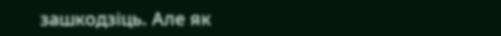зашкодзіць. Але як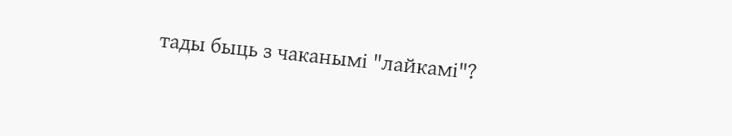тады быць з чаканымі "лайкамі"?